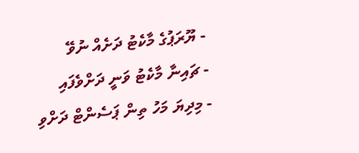- ޔޫރަޕުގެ މާކެޓު ދަށެއް ނުވޭ
- ޗައިނާ މާކެޓު ވަނީ ދަށްވެފައި
- މިދިޔަ މަހު ތިން ޕަސެންޓް ދަށްވި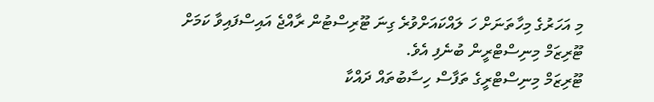މި އަހަރުގެ މިހާތަނަށް ހަ ލައްކައަށްވުރެ ގިނަ ޓޫރިސްޓުން ރާއްޖެ އައިސްފައިވާ ކަމަށް ޓޫރިޒަމް މިނިސްޓްރީން ބުނެފި އެވެ.
ޓޫރިޒަމް މިނިސްޓްރީގެ ތަފާސް ހިސާބުތައް ދައްކާ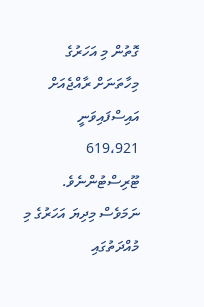ގޮތުން މި އަހަރުގެ މިހާތަނަށް ރާއްޖެއަށް އައިސްފައިވަނީ 619،921 ޓޫރިސްޓުންނެވެ. ނަމަވެސް މިދިޔަ އަހަރުގެ މި މުއްދަތުގައި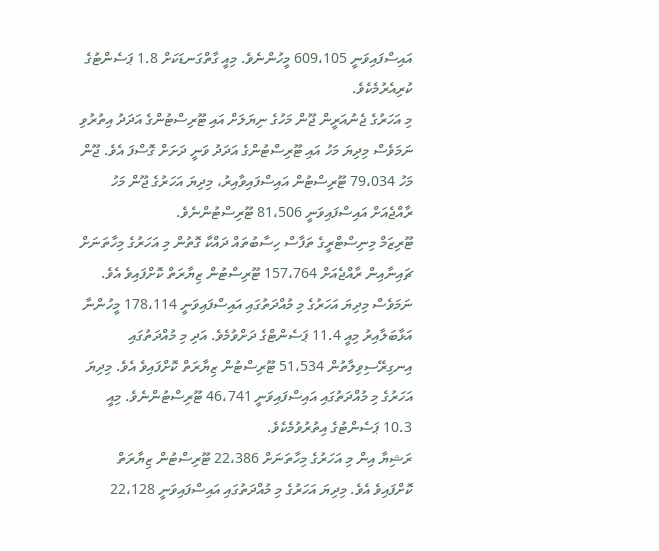އައިސްފައިވަނީ 609،105 މީހުންނެވެ. މިއީ ގާތްގަނޑަކަށް 1.8 ޕަސެންޓުގެ ކުރިއެރުމެކެވެ.
މި އަހަރުގެ ޖެނުއަރީން ޖޫން މަހުގެ ނިޔަލަށް އައި ޓޫރިސްޓުންގެ އަދަދު އިތުރުވި ނަމަވެސް މިދިޔަ މަހު އައި ޓޫރިސްޓުންގެ އަދަދު ވަނީ ދަށަށް ގޮސްފަ އެވެ. ޖޫން މަހު 79،034 ޓޫރިސްޓުން އައިސްފައިވާއިރު، މިދިޔަ އަހަރުގެ ޖޫން މަހު ރާއްޖެއަށް އައިސްފައިވަނީ 81،506 ޓޫރިސްޓުންނެވެ.
ޓޫރިޒަމް މިނިސްޓްރީގެ ތަފާސް ހިސާބުތައް ދައްކާ ގޮތުން މި އަހަރުގެ މިހާތަނަށް ޗައިނާއިން ރާއްޖެއަށް 157،764 ޓޫރިސްޓުން ޒިޔާރަތް ކޮށްފައިވެ އެވެ. ނަމަވެސް މިދިޔަ އަހަރުގެ މި މުއްދަތުގައި އައިސްފައިވަނީ 178،114 މީހުންނާ އަޅާބަލާއިރު މިއީ 11.4 ޕަސެންޓްގެ ދަށްވުމެވެ. އަދި މި މުއްދަތުގައި އިނގިރޭސިވިލާތުން 51،534 ޓޫރިސްޓުން ޒިޔާރަތް ކޮށްފައިވެ އެވެ. މިދިޔަ އަހަރުގެ މި މުއްދަތުގައި އައިސްފައިވަނީ 46،741 ޓޫރިސްޓުންނެވެ. މިއީ 10.3 ޕަސެންޓުގެ އިތުރުވުމެކެވެ.
ރަޝިޔާ އިން މި އަހަރުގެ މިހާތަނަށް 22،386 ޓޫރިސްޓުން ޒިޔާރަތް ކޮށްފައިވެ އެވެ. މިދިޔަ އަހަރުގެ މި މުއްދަތުގައި އައިސްފައިވަނީ 22،128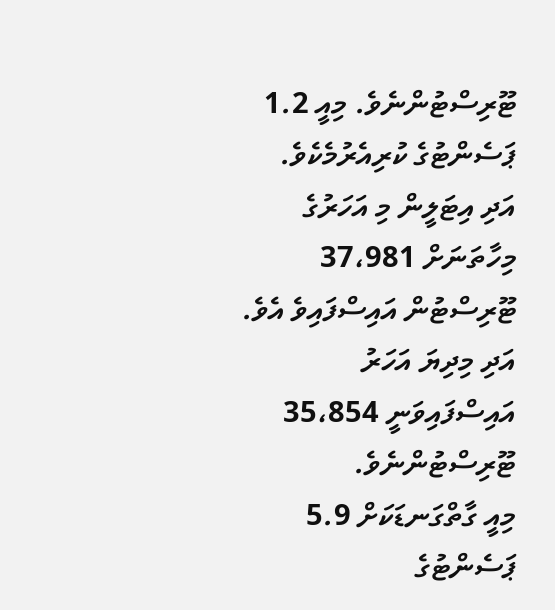ޓޫރިސްޓުންނެވެ. މިއީ 1.2 ޕަސެންޓުގެ ކުރިއެރުމެކެވެ. އަދި އިޓަލީން މި އަހަރުގެ މިހާތަނަށް 37،981 ޓޫރިސްޓުން އައިސްފައިވެ އެވެ. އަދި މިދިޔަ އަހަރު އައިސްފައިވަނީ 35،854 ޓޫރިސްޓުންނެވެ.
މިއީ ގާތްގަނޑަކަށް 5.9 ޕަސެންޓުގެ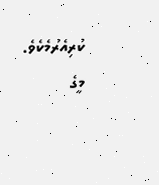ކުރިއެރުމެކެވެ. މީގެ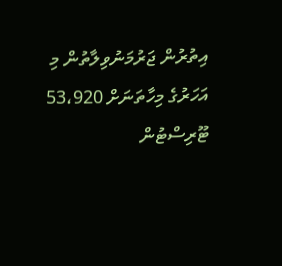އިތުރުން ޖަރުމަނުވިލާތުން މި އަހަރުގެ މިހާތަނަށް 53،920 ޓޫރިސްޓުން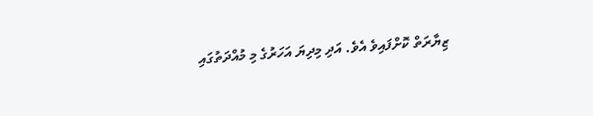ޒިޔާރަތް ކޮށްފައިވެ އެވެ. އަދި މިދިޔަ އަހަރުގެ މި މުއްދަތުގައި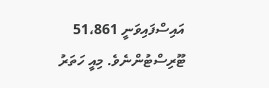އައިސްފައިވަނީ 51،861 ޓޫރިސްޓުންނެވެ. މިއީ ހަތަރު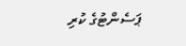ޕަސެންޓުގެ ކުރި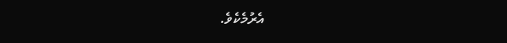އެރުމެކެވެ.